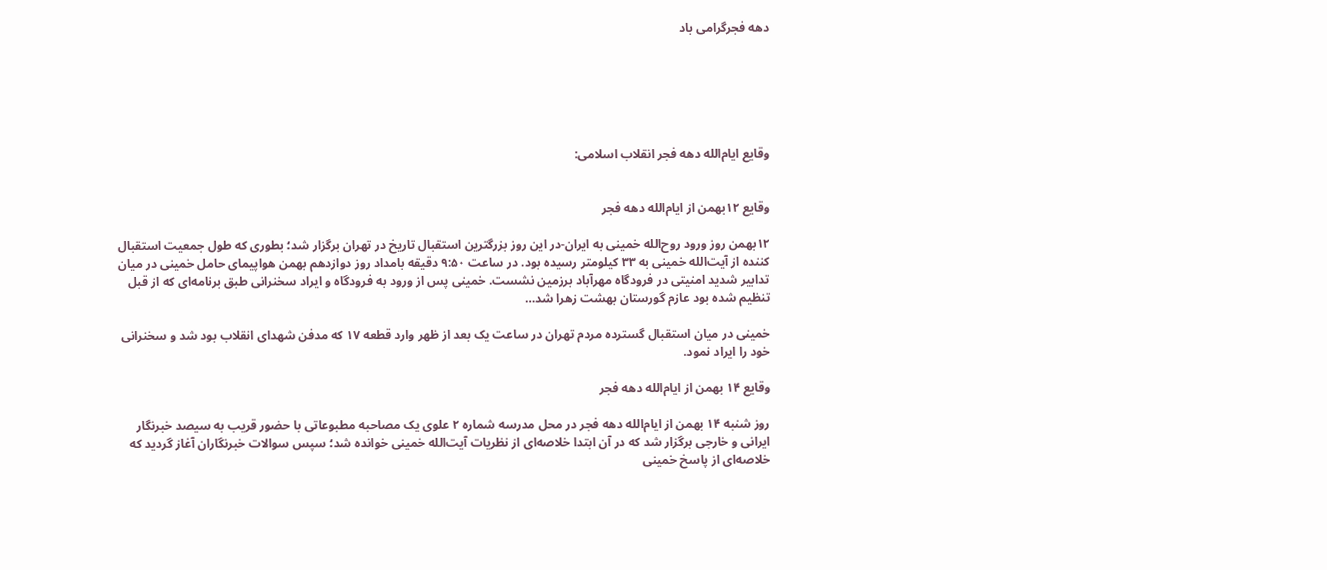دهه فجرگرامی باد






وقایع ایام‌الله دهه فجر انقلاب اسلامی:


وقایع ۱۲بهمن از ایام‌الله دهه فجر

۱۲بهمن روز ورود روح‌الله خمینی به ایران-در این روز بزرگترین استقبال تاریخ در تهران برگزار شد؛ بطوری که طول جمعیت استقبال کننده از آیت‌الله خمینی به ۳۳ کیلومتر رسیده بود. در ساعت ۹:۵۰ دقیقه بامداد روز دوازدهم بهمن هواپیمای حامل خمینی در میان تدابیر شدید امنیتی در فرودگاه مهرآباد برزمین نشست. خمینی پس از ورود به فرودگاه و ایراد سخنرانی طبق برنامه‌ای که از قبل تنظیم شده بود عازم گورستان بهشت زهرا شد…

خمینی در میان استقبال گسترده مردم تهران در ساعت یک بعد از ظهر وارد قطعه ۱۷ که مدفن شهدای انقلاب بود شد و سخنرانی خود را ایراد نمود.

وقایع ۱۴ بهمن از ایام‌الله دهه فجر

روز شنبه ۱۴ بهمن از ایام‌الله دهه فجر در محل مدرسه شماره ۲ علوی یک مصاحبه مطبوعاتی با حضور قریب به سیصد خبرنگار ایرانی و خارجی برگزار شد که در آن ابتدا خلاصه‌ای از نظریات آیت‌الله خمینی خوانده شد؛ سپس سوالات خبرنگاران آغاز گردید که خلاصه‌ای از پاسخ خمینی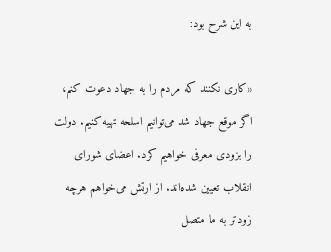به این شرح بود:

«کاری نکنند که مردم را به جهاد دعوت کنم، اگر موقع جهاد شد می‌توانیم اسلحه تهیه کنیم. دولت را بزودی معرفی خواهیم کرد. اعضای شورای انقلاب تعیین شده‌اند. از ارتش می‌خواهم هرچه زودتر به ما متصل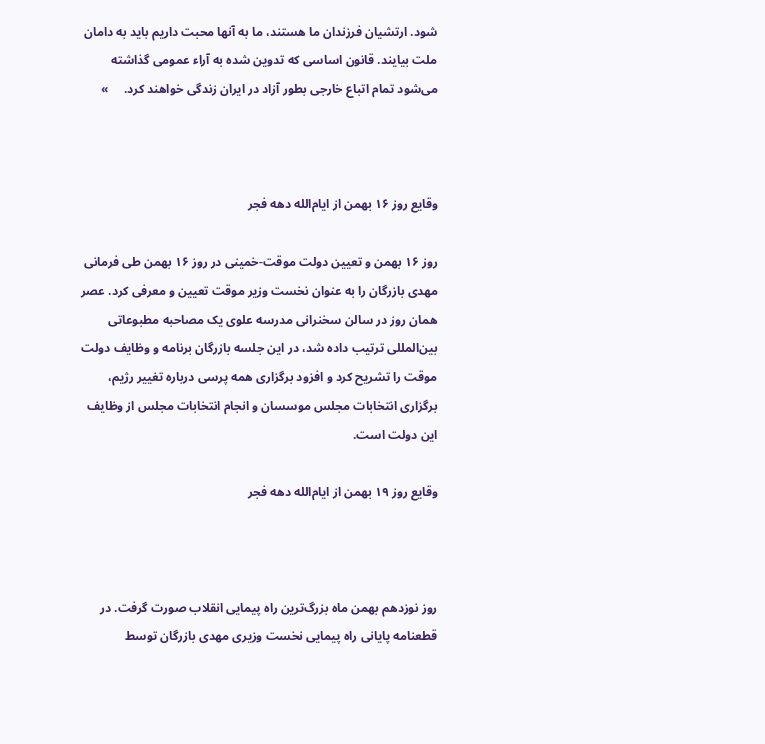شود. ارتشیان فرزندان ما هستند، ما به آنها محبت داریم باید به دامان ملت بیایند. قانون اساسی که تدوین شده به آراء عمومی گذاشته می‌شود تمام اتباع خارجی بطور آزاد در ایران زندگی خواهند کرد.     »



وقایع روز ۱۶ بهمن از ایام‌الله دهه فجر

روز ۱۶ بهمن و تعیین دولت موقت-خمینی در روز ۱۶ بهمن طی فرمانی مهدی بازرگان را به عنوان نخست وزیر موقت تعیین و معرفی کرد. عصر همان روز در سالن سخنرانی مدرسه علوی یک مصاحبه مطبوعاتی بین‌المللی ترتیب داده شد، در این جلسه بازرگان برنامه و وظایف دولت موقت را تشریح کرد و افزود برگزاری همه پرسی درباره تغییر رژیم، برگزاری انتخابات مجلس موسسان و انجام انتخابات مجلس از وظایف این دولت است.

وقایع روز ۱۹ بهمن از ایام‌الله دهه فجر



روز نوزدهم بهمن ماه بزرگ‌ترین راه پیمایی انقلاب صورت گرفت. در قطعنامه پایانی راه پیمایی نخست وزیری مهدی بازرگان توسط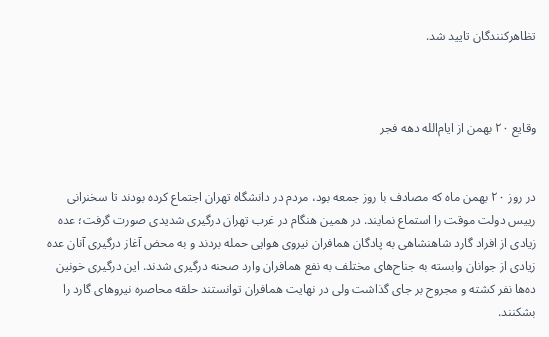تظاهرکنندگان تایید شد.



وقایع ۲۰ بهمن از ایام‌الله دهه فجر


در روز ۲۰ بهمن ماه که مصادف با روز جمعه بود، مردم در دانشگاه تهران اجتماع کرده بودند تا سخنرانی رییس دولت موقت را استماع نمایند. در همین هنگام در غرب تهران درگیری شدیدی صورت گرفت؛ عده زیادی از افراد گارد شاهنشاهی به پادگان همافران نیروی هوایی حمله بردند و به محض آغاز درگیری آنان عده زیادی از جوانان وابسته به جناح‌های مختلف به نفع همافران وارد صحنه درگیری شدند. این درگیری خونین ده‌ها نفر کشته و مجروح بر جای گذاشت ولی در نهایت همافران توانستند حلقه محاصره نیروهای گارد را بشکنند.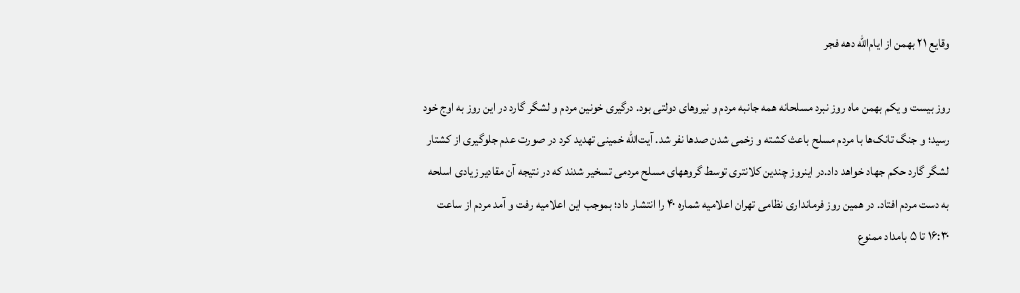وقایع ۲۱ بهمن از ایام‌الله دهه فجر

روز بیست و یکم بهمن ماه روز نبرد مسلحانه همه جانبه مردم و نیروهای دولتی بود. درگیری خونین مردم و لشگر گارد در این روز به اوج خود رسید؛ و جنگ تانک‌ها با مردم مسلح باعث کشته و زخمی شدن صدها نفر شد. آیت‌الله خمینی تهدید کرد در صورت عدم جلوگیری از کشتار لشگر گارد حکم جهاد خواهد داد.در اینروز چندین کلانتری توسط گروههای مسلح مردمی تسخیر شدند که در نتیجه آن مقادیر زیادی اسلحه به دست مردم افتاد. در همین روز فرمانداری نظامی تهران اعلامیه شماره ۴۰ را انتشار داد؛ بموجب این اعلامیه رفت و آمد مردم از ساعت ۱۶:۳۰ تا ۵ بامداد ممنوع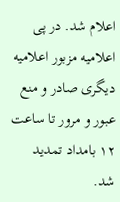اعلام شد. در پی اعلامیه مزبور اعلامیه دیگری صادر و منع عبور و مرور تا ساعت ۱۲ بامداد تمدید شد.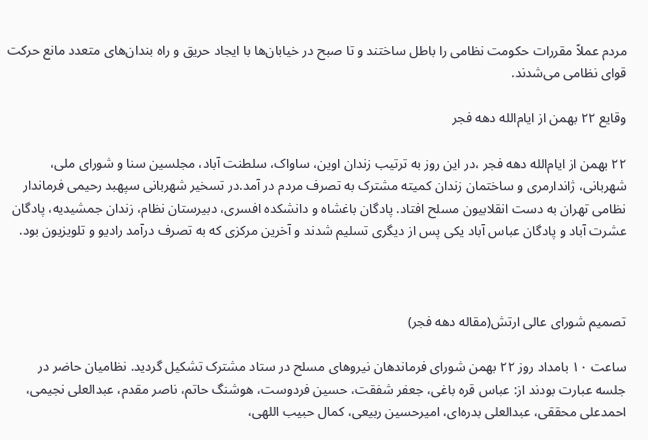مردم عملاً مقررات حکومت نظامی را باطل ساختند و تا صبح در خیابان‌ها با ایجاد حریق و راه بندان‌های متعدد مانع حرکت قوای نظامی می‌شدند.

وقایع ۲۲ بهمن از ایام‌الله دهه فجر

۲۲ بهمن از ایام‌الله دهه فجر ،در این روز به ترتیب زندان اوین، ساواک، سلطنت آباد، مجلسین سنا و شورای ملی، شهربانی، ژاندارمری و ساختمان زندان کمیته مشترک به تصرف مردم در آمد.در تسخیر شهربانی سپهبد رحیمی فرماندار نظامی تهران به دست انقلابیون مسلح افتاد. پادگان باغشاه و دانشکده افسری، دبیرستان نظام، زندان جمشیدیه، پادگان عشرت آباد و پادگان عباس آباد یکی پس از دیگری تسلیم شدند و آخرین مرکزی که به تصرف درآمد رادیو و تلویزیون بود.



تصمیم شورای عالی ارتش(مقاله دهه فجر)

ساعت ۱۰ بامداد روز ۲۲ بهمن شورای فرماندهان نیروهای مسلح در ستاد مشترک تشکیل گردید. نظامیان حاضر در جلسه عبارت بودند از: عباس قره باغی، جعفر شفقت، حسین فردوست، هوشنگ حاتم، ناصر مقدم، عبدالعلی نجیمی، احمدعلی محققی، عبدالعلی بدره‌ای، امیرحسین ربیعی، کمال حبیب اللهی،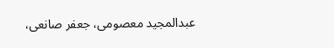عبدالمجید معصومی، جعفر صانعی،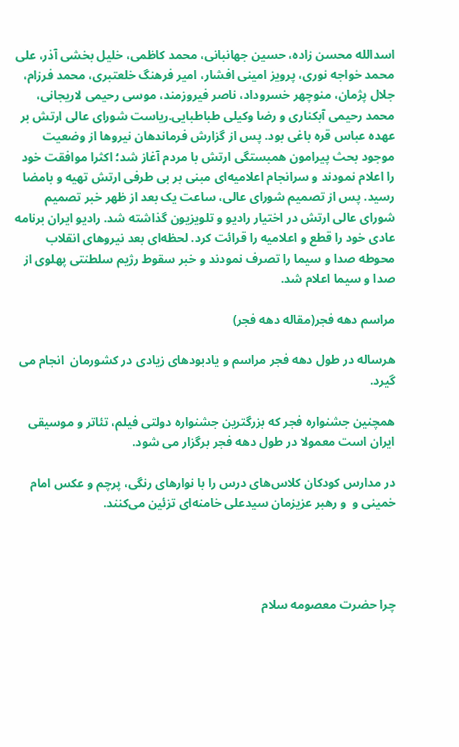اسدالله محسن زاده، حسین جهانبانی، محمد کاظمی، خلیل بخشی آذر، علی محمد خواجه نوری، پرویز امینی افشار، امیر فرهنگ خلعتبری، محمد فرزام، جلال پژمان، منوچهر خسروداد، ناصر فیروزمند، موسی رحیمی لاریجانی، محمد رحیمی آبکناری و رضا وکیلی طباطبایی.ریاست شورای عالی ارتش بر عهده عباس قره باغی بود. پس از گزارش فرماندهان نیروها از وضعیت موجود بحث پیرامون همبستگی ارتش با مردم آغاز شد؛ اکثرا موافقت خود را اعلام نمودند و سرانجام اعلامیه‌ای مبنی بر بی طرفی ارتش تهیه و بامضا رسید. پس از تصمیم شورای عالی، ساعت یک بعد از ظهر خبر تصمیم شورای عالی ارتش در اختیار رادیو و تلویزیون گذاشته شد. رادیو ایران برنامه عادی خود را قطع و اعلامیه را قرائت کرد. لحظه‌ای بعد نیروهای انقلاب محوطه صدا و سیما را تصرف نمودند و خبر سقوط رژیم سلطنتی پهلوی از صدا و سیما اعلام شد.

مراسم دهه فجر(مقاله دهه فجر)

هرساله در طول دهه فجر مراسم و یادبودهای زیادی در کشورمان  انجام می گیرد.

همچنین جشنواره فجر که بزرگترین جشنواره دولتی فیلم، تئاتر و موسیقی ایران است معمولا در طول دهه فجر برگزار می شود.

در مدارس کودکان کلاس‌های درس را با نوارهای رنگی، پرچم و عکس امام خمینی و  و رهبر عزیزمان سیدعلی خامنه‌ای تزئین می‌کنند.




چرا حضرت معصومه سلام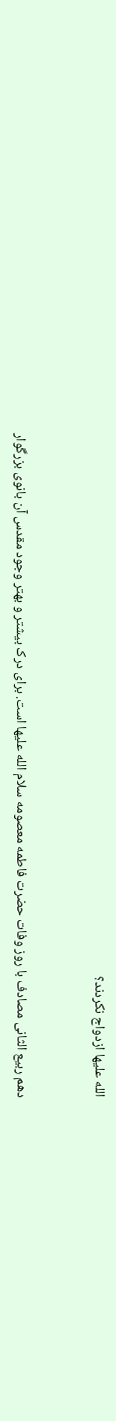الله علیها ازدواج نکردند؟


دهم ربیع الثانی مصادف با روز وفات حضرت فاطمه معصومه سلام الله علیها است. برای درک بیشتر و بهتر وجود مقدس آن بانوی بزرگوار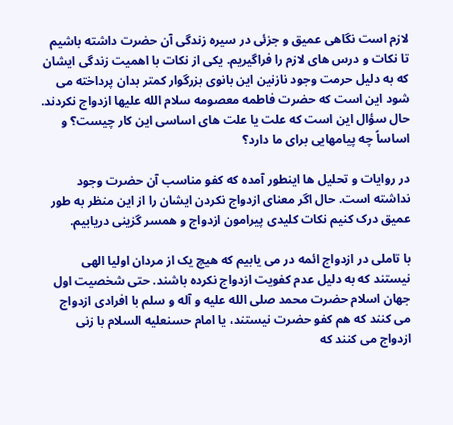لازم است نگاهی عمیق و جزئی در سیره زندگی آن حضرت داشته باشیم تا نکات و درس های لازم را فراگیریم. یکی از نکات با اهمیت زندگی ایشان که به دلیل حرمت وجود نازنین این بانوی بزرگوار کمتر بدان پرداخته می شود این است که حضرت فاطمه معصومه سلام الله علیها ازدواج نکردند. حال سؤال این است که علت یا علت های اساسی این کار چیست؟ و اساساً چه پیامهایی برای ما دارد؟

در روایات و تحلیل ها اینطور آمده که کفو مناسب آن حضرت وجود نداشته است. حال اگر معنای ازدواج نکردن ایشان را از این منظر به طور عمیق درک کنیم نکات کلیدی پیرامون ازدواج و همسر گزینی دریابیم.

با تاملی در ازدواج ائمه در می یابیم که هیچ یک از مردان اولیا الهی نیستند که به دلیل عدم کفویت ازدواج نکرده باشند. حتی شخصیت اول جهان اسلام حضرت محمد صلی الله علیه و آله و سلم با افرادی ازدواج می کنند که هم کفو حضرت نیستند، یا امام حسنعلیه السلام با زنی ازدواج می کنند که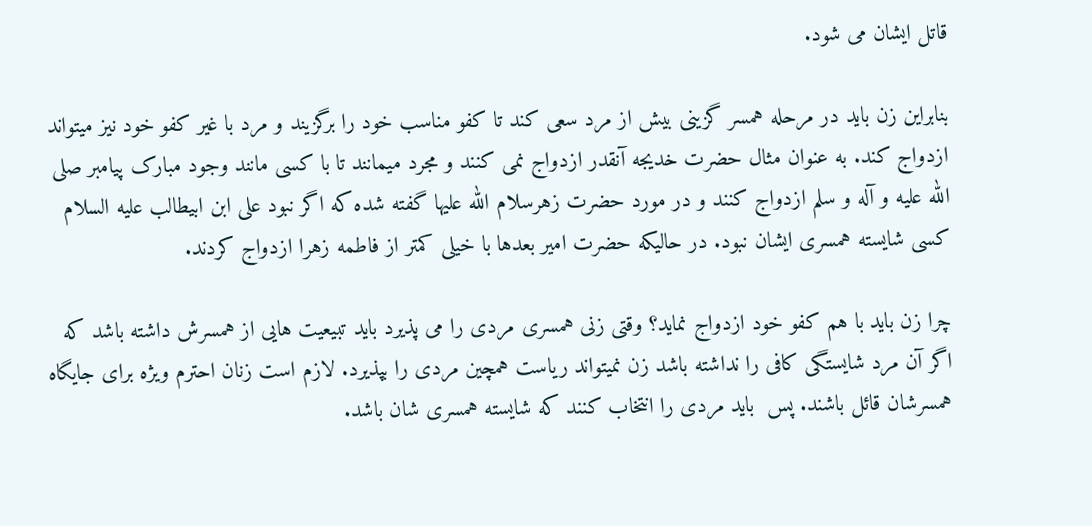قاتل ایشان می شود.

بنابراین زن باید در مرحله همسر گزینی بیش از مرد سعی کند تا کفو مناسب خود را برگزیند و مرد با غیر کفو خود نیز میتواند ازدواج کند. به عنوان مثال حضرت خدیجه آنقدر ازدواج نمی کنند و مجرد میمانند تا با کسی مانند وجود مبارک پیامبر صلی الله علیه و آله و سلم ازدواج کنند و در مورد حضرت زهرسلام الله علیها گفته شده که اگر نبود علی ابن ابیطالب علیه السلام کسی شایسته همسری ایشان نبود. در حالیکه حضرت امیر بعدها با خیلی کمتر از فاطمه زهرا ازدواج کردند.

چرا زن باید با هم کفو خود ازدواج نماید؟ وقتی زنی همسری مردی را می پذیرد باید تبیعیت هایی از همسرش داشته باشد که اگر آن مرد شایستگی کافی را نداشته باشد زن نمیتواند ریاست همچین مردی را بپذیرد. لازم است زنان احترم ویژه برای جایگاه همسرشان قائل باشند. پس  باید مردی را انتخاب کنند که شایسته همسری شان باشد.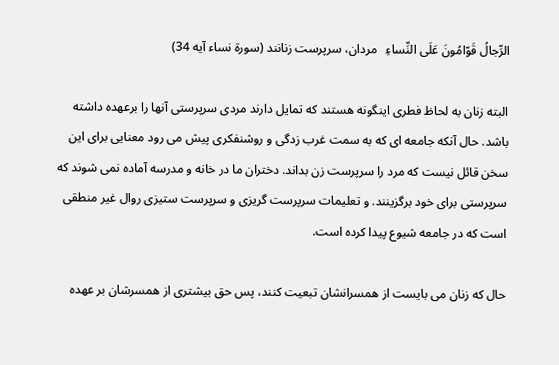الرِّجالُ قَوّامُونَ عَلَی النِّساءِ   مردان، سرپرست زنانند (سورة نساء آیه 34)

البته زنان به لحاظ فطری اینگونه هستند که تمایل دارند مردی سرپرستی آنها را برعهده داشته باشد. حال آنکه جامعه ای که به سمت غرب زدگی و روشنفکری پیش می رود معنایی برای این سخن قائل نیست که مرد را سرپرست زن بداند. دختران ما در خانه و مدرسه آماده نمی شوند که سرپرستی برای خود برگزینند. و تعلیمات سرپرست گریزی و سرپرست ستیزی روال غیر منطقی است که در جامعه شیوع پیدا کرده است.

حال که زنان می بایست از همسرانشان تبعیت کنند، پس حق بیشتری از همسرشان بر عهده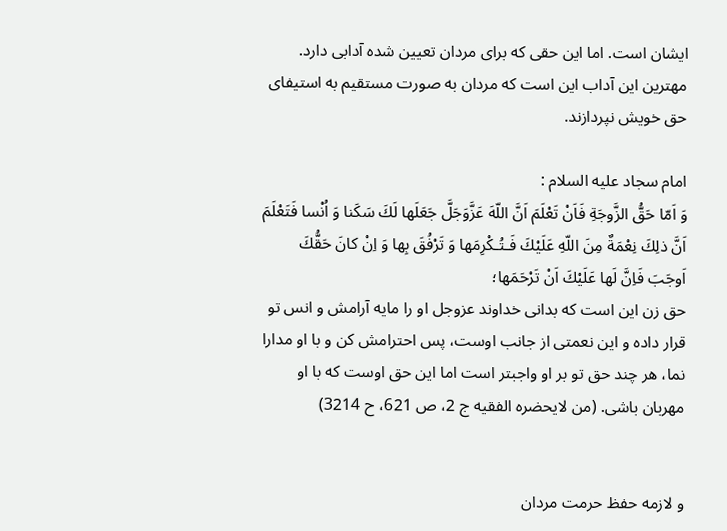ایشان است. اما این حقی که برای مردان تعیین شده آدابی دارد. مهترین این آداب این است که مردان به صورت مستقیم به استیفای حق خویش نپردازند.

امام سجاد عليه السلام :
وَ اَمّا حَقُّ الزَّوجَةِ فَاَنْ تَعْلَمَ اَنَّ اللّهَ عَزَّوَجَلَّ جَعَلَها لَكَ سَكَنا وَ اُنْسا فَتَعْلَمَ اَنَّ ذلِكَ نِعْمَةٌ مِنَ اللّهِ عَلَيْكَ فَـتُـكْرِمَها وَ تَرْفُقَ بِها وَ اِنْ كانَ حَقُّكَ اَوجَبَ فَاِنَّ لَها عَلَيْكَ اَنْ تَرْحَمَها؛
حق زن اين است كه بدانى خداوند عزوجل او را مايه آرامش و انس تو قرار داده و اين نعمتى از جانب اوست، پس احترامش كن و با او مدارا نما، هر چند حق تو بر او واجبتر است اما اين حق اوست كه با او مهربان باشى. (من لايحضره الفقيه ج 2، ص 621، ح 3214)


و لازمه حفظ حرمت مردان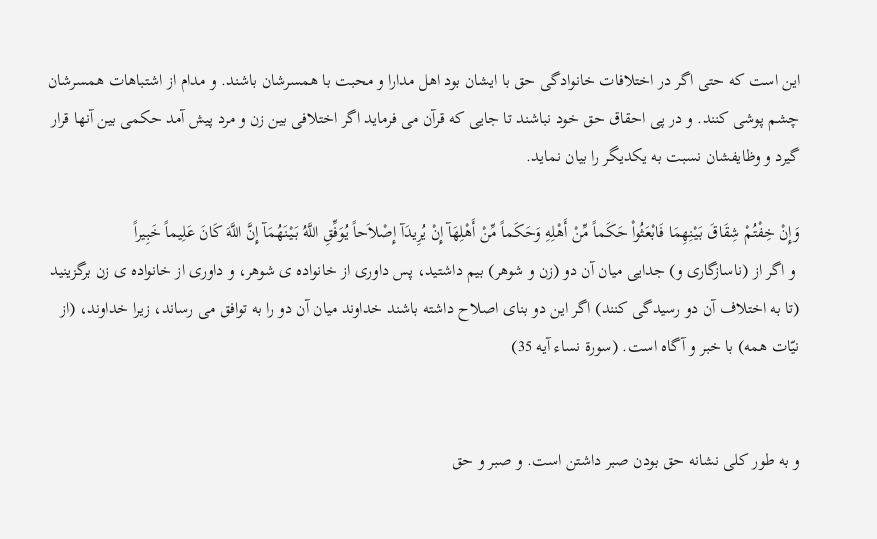این است که حتی اگر در اختلافات خانوادگی حق با ایشان بود اهل مدارا و محبت با همسرشان باشند. و مدام از اشتباهات همسرشان چشم پوشی کنند. و در پی احقاق حق خود نباشند تا جایی که قرآن می فرماید اگر اختلافی بین زن و مرد پیش آمد حکمی بین آنها قرار گیرد و وظایفشان نسبت به یکدیگر را بیان نماید.

وَإِنْ خِفْتُمْ شِقَاقَ بَیْنِهِمَا فَابْعَثُواْ حَكَماً مِّنْ أَهْلِهِ وَحَكَماً مِّنْ أَهْلِهَآ إِنْ یُرِیدَآ إِصْلاَحاً یُوَفِّقِ اللَّهُ بَیْنَهُمَآ إِنَّ اللَّهَ كَانَ عَلِیماً خَبِیراً
 و اگر از (ناسازگارى و) جدایى میان آن دو (زن و شوهر) بیم داشتید، پس داورى از خانواده ى شوهر، و داورى از خانواده ى زن برگزینید (تا به اختلاف آن دو رسیدگى كنند) اگر این دو بناى اصلاح داشته باشند خداوند میان آن دو را به توافق مى رساند، زیرا خداوند، (از نیّات همه) با خبر و آگاه است. (سورة نساء آیه 35)


و به طور کلی نشانه حق بودن صبر داشتن است. و صبر و حق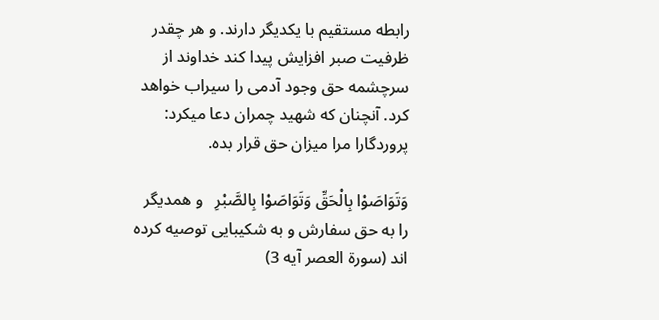رابطه مستقیم با یکدیگر دارند. و هر چقدر ظرفیت صبر افزایش پیدا کند خداوند از سرچشمه حق وجود آدمی را سیراب خواهد کرد. آنچنان که شهید چمران دعا میکرد: پروردگارا مرا میزان حق قرار بده.

وَتَوَاصَوْا بِالْحَقِّ وَتَوَاصَوْا بِالصَّبْرِ   و همديگر را به حق سفارش و به شكيبايى توصيه كرده اند (سورة العصر آیه 3)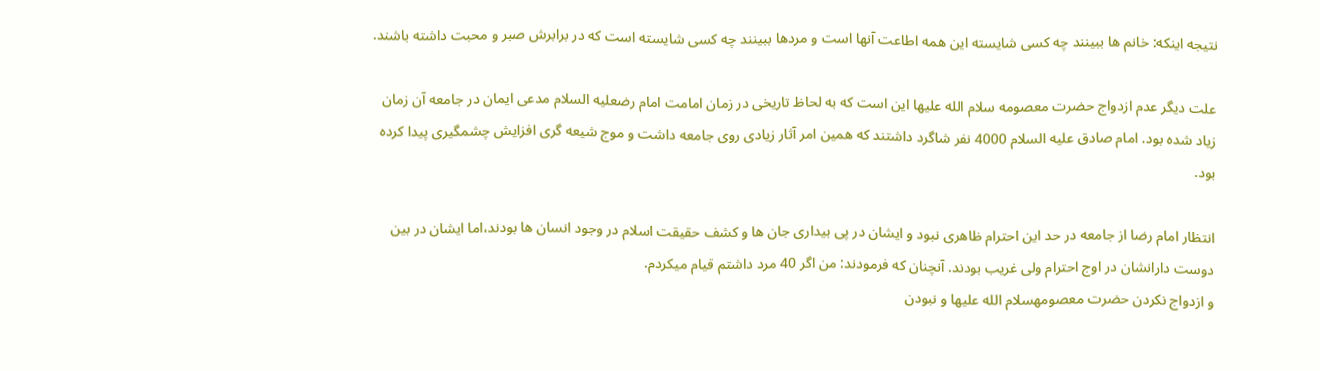نتیجه اینکه: خانم ها ببینند چه کسی شایسته این همه اطاعت آنها است و مردها ببینند چه کسی شایسته است که در برابرش صبر و محبت داشته باشند.

علت دیگر عدم ازدواج حضرت معصومه سلام الله علیها این است که به لحاظ تاریخی در زمان امامت امام رضعلیه السلام مدعی ایمان در جامعه آن زمان زیاد شده بود. امام صادق علیه السلام 4000 نفر شاگرد داشتند که همین امر آثار زیادی روی جامعه داشت و موج شیعه گری افزایش چشمگیری پیدا کرده بود.

انتظار امام رضا از جامعه در حد این احترام ظاهری نبود و ایشان در پی بیداری جان ها و کشف حقیقت اسلام در وجود انسان ها بودند،اما ایشان در بین دوست دارانشان در اوج احترام ولی غریب بودند. آنچنان که فرمودند: من اگر 40 مرد داشتم قیام میکردم.
و ازدواج نکردن حضرت معصومهسلام الله علیها و نبودن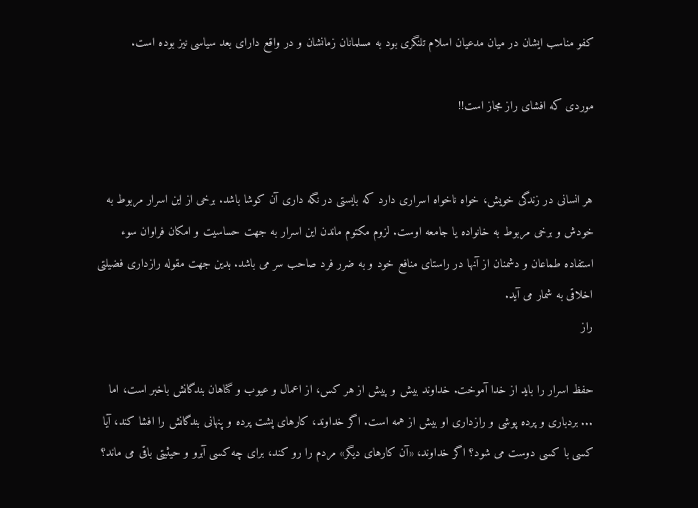کفو مناسب ایشان در میان مدعیان اسلام تلنگری بود به مسلمانان زمانشان و در واقع دارای بعد سیاسی نیز بوده است.

موردی که افشای راز مجاز است!!


هر انسانی در زندگی خویش، خواه ناخواه اسراری دارد كه بایستی در نگه داری آن كوشا باشد. برخی از این اسرار مربوط به خودش و برخی مربوط به خانواده یا جامعه اوست. لزوم مكتوم ماندن این اسرار به جهت حساسیت و امكان فراوان سوء استفاده طماعان و دشمنان از آنها در راستای منافع خود و به ضرر فرد صاحب سر می باشد. بدین جهت مقوله رازداری فضیلتی اخلاقی به شمار می آید.
راز

حفظ اسرار را باید از خدا آموخت. خداوند بیش و پیش از هر كس، از اعمال و عیوب و گناهان بندگانش باخبر است، اما ... بردباری و پرده پوشی و رازداری او بیش از همه است. اگر خداوند، كارهای پشت پرده و پنهانی بندگانش را افشا كند، آیا كسی با كسی دوست می شود؟ اگر خداوند، «آن كارهای دیگر» مردم را رو كند، برای چه كسی آبرو و حیثیتی باقی می ماند؟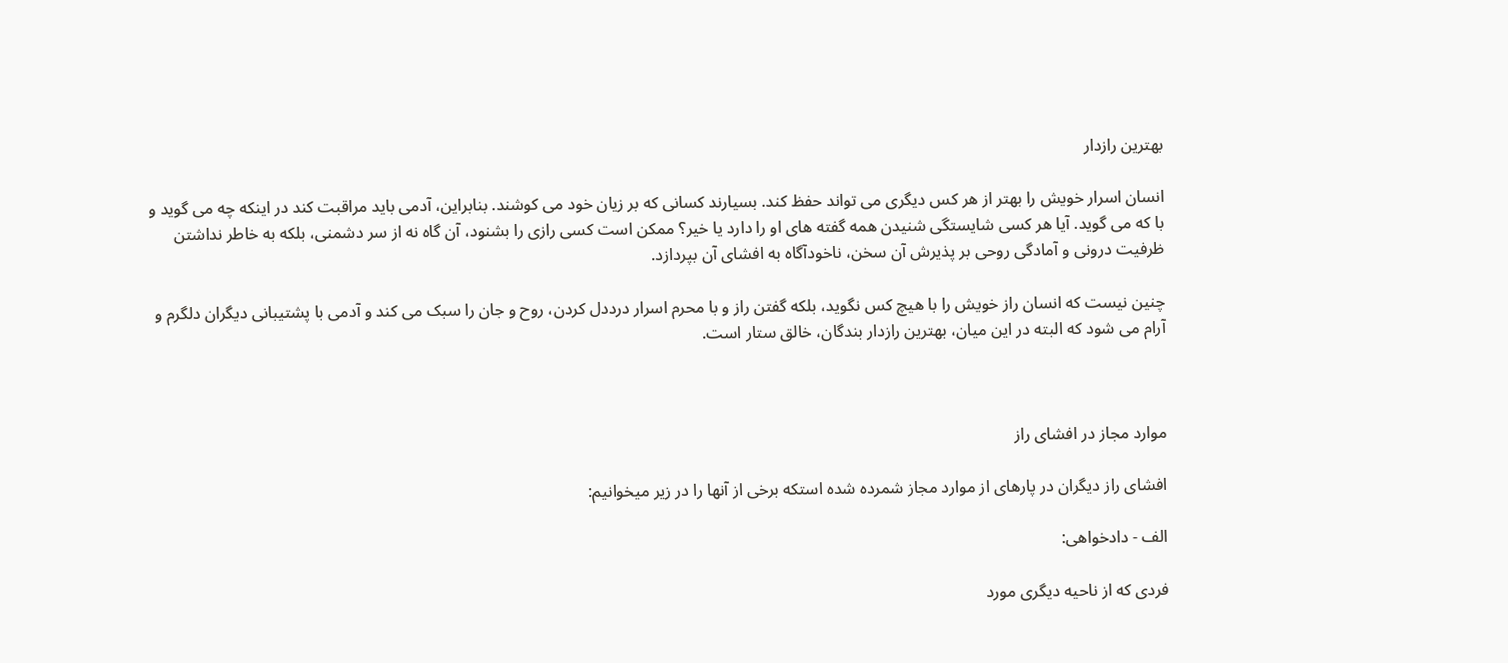بهترین رازدار

انسان اسرار خویش را بهتر از هر کس دیگری می تواند حفظ کند. بسیارند کسانی که بر زیان خود می کوشند. بنابراین، آدمی باید مراقبت کند در اینکه چه می گوید و با که می گوید. آیا هر کسی شایستگی شنیدن همه گفته های او را دارد یا خیر؟ ممکن است کسی رازی را بشنود، آن گاه نه از سر دشمنی، بلکه به خاطر نداشتن ظرفیت درونی و آمادگی روحی بر پذیرش آن سخن، ناخودآگاه به افشای آن بپردازد.

چنین نیست که انسان راز خویش را با هیچ کس نگوید، بلکه گفتن راز و با محرم اسرار درددل کردن، روح و جان را سبک می کند و آدمی با پشتیبانی دیگران دلگرم و آرام می شود که البته در این میان، بهترین رازدار بندگان، خالق ستار است.



موارد مجاز در افشای راز

افشای راز دیگران در پارهای از موارد مجاز شمرده شده استكه برخی از آنها را در زیر میخوانیم:

الف - دادخواهی:

فردی كه از ناحیه دیگری مورد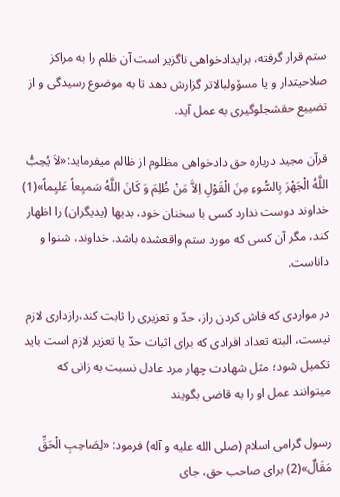ستم قرار گرفته، برایدادخواهی ناگزیر است آن ظلم را به مراكز صلاحیتدار و یا مسۆولبالاتر گزارش دهد تا به موضوع رسیدگی و از تضییع حقشجلوگیری به عمل آید.

قرآن مجید درباره حق دادخواهی مظلوم از ظالم میفرماید:«لاَ یُحِبُّ اللَّهُ الْجَهْرَ بِالسُّوءِ مِنَ الْقَوْلِ اِلاَّ مَنْ ظُلِمَ وَ كَانَ اللَّهُ سَمیِعاً عَلیِماً»(1) خداوند دوست ندارد كسی با سخنان خود، بدیها (یدیگران) را اظهار كند، مگر آن كسی كه مورد ستم واقعشده باشد. خداوند، شنوا و داناست.

در مواردی كه فاش كردن راز، حدّ و تعزیری را ثابت كند،رازداری لازم نیست، البته تعداد افرادی كه برای اثبات حدّ یا تعزیر لازم است باید تكمیل شود؛ مثل شهادت چهار مرد عادل نسبت به زانی كه میتوانند عمل او را به قاضی بگویند

رسول گرامی اسلام (صلی الله علیه و آله) فرمود: «لِصَاحِبِ الْحَقِّ مَقَالٌ»(2) برای صاحب حق، جای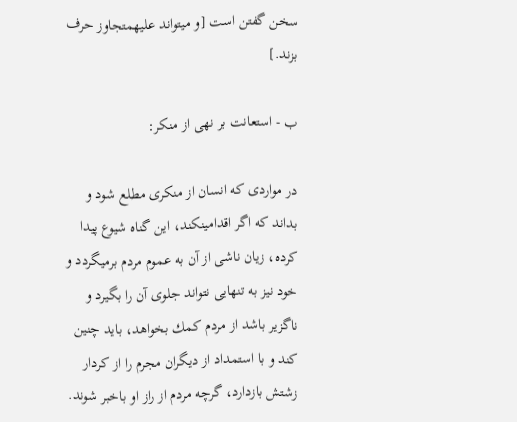سخن گفتن است [و میتواند علیهمتجاوز حرف بزند.]

ب - استعانت بر نهی از منكر:

در مواردی كه انسان از منكری مطلع شود و بداند كه اگر اقدامینكند، این گناه شیوع پیدا كرده، زیان ناشی از آن به عموم مردم برمیگردد و خود نیز به تنهایی نتواند جلوی آن را بگیرد و ناگزیر باشد از مردم كمك بخواهد، باید چنین كند و با استمداد از دیگران مجرم را از كردار زشتش بازدارد، گرچه مردم از راز او باخبر شوند.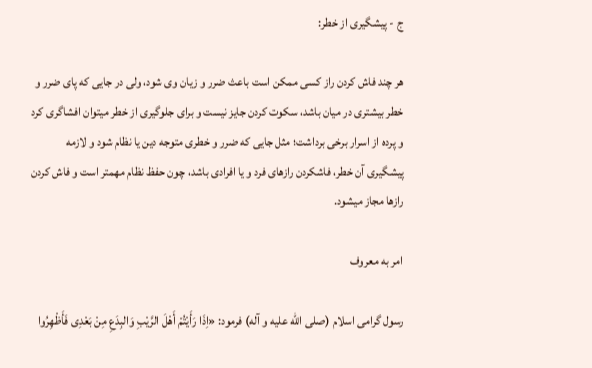ج - پیشگیری از خطر:

هر چند فاش كردن راز كسی ممكن است باعث ضرر و زیان وی شود، ولی در جایی كه پای ضرر و خطر بیشتری در میان باشد، سكوت كردن جایز نیست و برای جلوگیری از خطر میتوان افشاگری كرد و پرده از اسرار برخی برداشت؛ مثل جایی كه ضرر و خطری متوجه دین یا نظام شود و لازمه پیشگیری آن خطر، فاشكردن رازهای فرد و یا افرادی باشد، چون حفظ نظام مهمتر است و فاش كردن رازها مجاز میشود.

امر به معروف

رسول گرامی اسلام (صلی الله علیه و آله) فرمود: «اِذَا رَأَیْتُمْ أَهْلَ الرَّیْبِ وَالبِدَعِ مِنْ بَعْدِی فَأَظْهِرُوا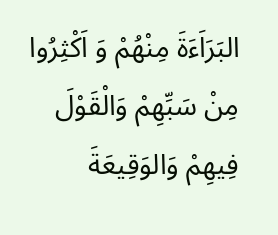البَرَاَءَةَ مِنْهُمْ وَ اَكْثِرُوا مِنْ سَبِّهِمْ وَالْقَوْلَ فِیهِمْ وَالوَقِیعَةَ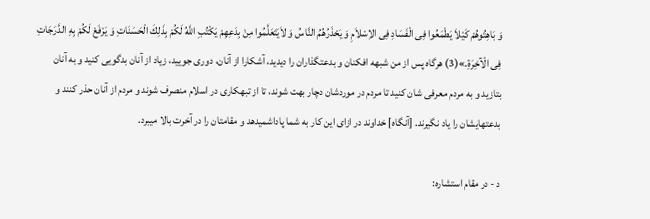وَ بَاهِتُوهُمْ كَیْلاَ یَطْمَعُوا فِی الْفَسَادِ فِی الاِسْلاَمِ وَ یَحْذَرُهُمُ النَّاسُ وَ لاَیَتَعَلَّمُوا مِنْ بِدَعِهِمْ یَكْتُبِ اللَّهُ لَكُمْ بِذَلِكَ الْحَسَنَاتِ وَ یَرْفَعْ لَكُمْ بِهِ الدَّرَجَاتِ فِی الْآخِرَةِ.»(3) هرگاه پس از من شبهه افكنان و بدعتگذاران را دیدید، آشكارا از آنان، دوری جویید، زیاد از آنان بدگویی كنید و به آنان بتازید و به مردم معرفی شان کنید تا مردم در موردشان دچار بهت شوند، تا از تبهكاری در اسلام منصرف شوند و مردم از آنان حذر كنند و بدعتهایشان را یاد نگیرند. [آنگاه] خداوند در ازای این كار به شما پاداشمیدهد و مقامتان را در آخرت بالا میبرد.

د - در مقام استشاره: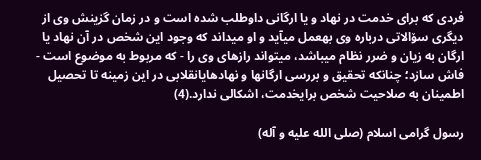فردی كه برای خدمت در نهاد و یا ارگانی داوطلب شده است و در زمان گزینش وی از دیگری سۆالاتی درباره وی بهعمل میآید و او میداند كه وجود این شخص در آن نهاد یا ارگان به زیان و ضرر نظام میباشد، میتواند رازهای وی را - كه مربوط به موضوع است - فاش سازد؛ چنانكه تحقیق و بررسی ارگانها و نهادهایانقلابی در این زمینه تا تحصیل اطمینان به صلاحیت شخص برایخدمت، اشكالی ندارد.(4)

رسول گرامی اسلام (صلی الله علیه و آله)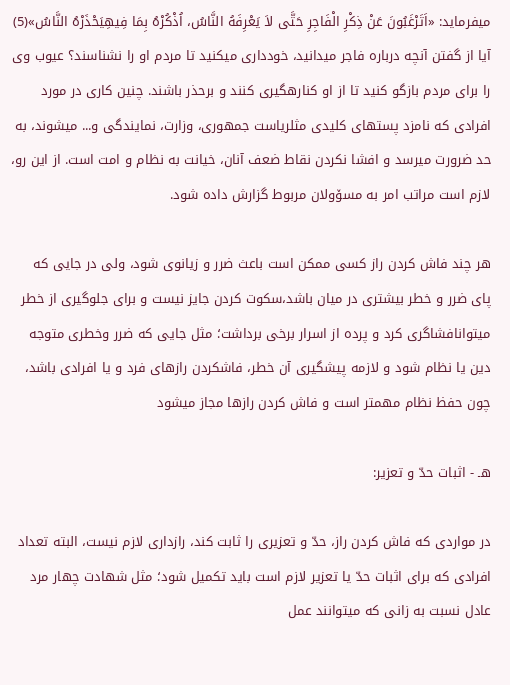میفرماید: «اَتَرْغَبُونَ عَنْ ذِكْرِ الْفَاجِرِ حَتَّی لاَ یَعْرِفَهُ النَّاسُ، اُذْكُرْهُ بِمَا فِیهِیَحْذَرْهُ النَّاسُ»(5) آیا از گفتن آنچه درباره فاجر میدانید، خودداری میكنید تا مردم او را نشناسند؟ عیوب وی را برای مردم بازگو كنید تا از او كنارهگیری كنند و برحذر باشند. چنین كاری در مورد افرادی كه نامزد پستهای كلیدی مثلریاست جمهوری، وزارت، نمایندگی و... میشوند، به حد ضرورت میرسد و افشا نكردن نقاط ضعف آنان، خیانت به نظام و امت است. از این رو، لازم است مراتب امر به مسۆولان مربوط گزارش داده شود.

هر چند فاش كردن راز كسی ممكن است باعث ضرر و زیانوی شود، ولی در جایی كه پای ضرر و خطر بیشتری در میان باشد،سكوت كردن جایز نیست و برای جلوگیری از خطر میتوانافشاگری كرد و پرده از اسرار برخی برداشت؛ مثل جایی كه ضرر وخطری متوجه دین یا نظام شود و لازمه پیشگیری آن خطر، فاشكردن رازهای فرد و یا افرادی باشد، چون حفظ نظام مهمتر است و فاش كردن رازها مجاز میشود

هـ - اثبات حدّ و تعزیر:

در مواردی كه فاش كردن راز، حدّ و تعزیری را ثابت كند، رازداری لازم نیست، البته تعداد افرادی كه برای اثبات حدّ یا تعزیر لازم است باید تكمیل شود؛ مثل شهادت چهار مرد عادل نسبت به زانی كه میتوانند عمل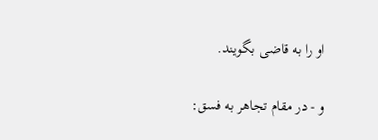او را به قاضی بگویند.

و - در مقام تجاهر به فسق: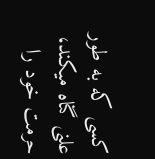كسی كه به طور علنی گناه میكند، حرمت خود را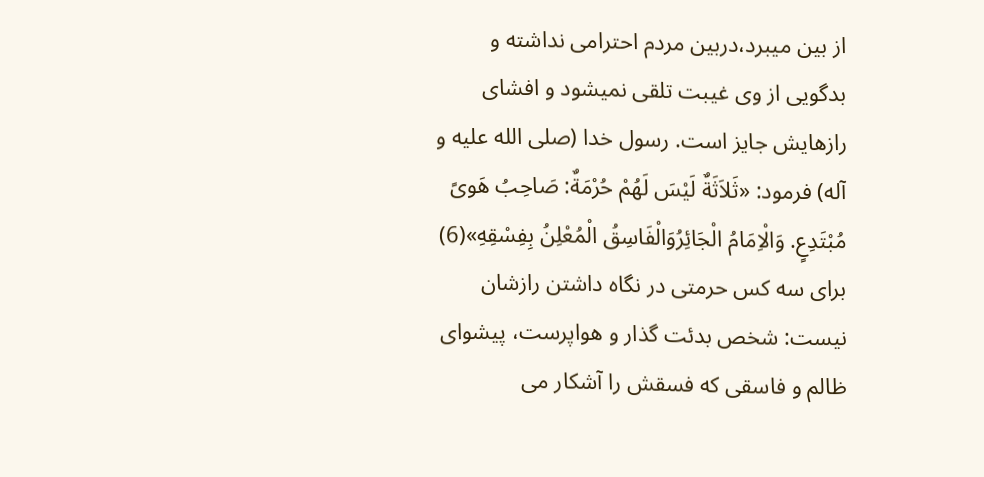از بین میبرد،دربین مردم احترامی نداشته و بدگویی از وی غیبت تلقی نمیشود و افشای رازهایش جایز است. رسول خدا (صلی الله علیه و آله) فرمود: «ثَلاَثَةٌ لَیْسَ لَهُمْ حُرْمَةٌ: صَاحِبُ هَویً مُبْتَدِعٍ. وَالْاِمَامُ الْجَائِرُوَالْفَاسِقُ الْمُعْلِنُ بِفِسْقِهِ»(6) برای سه كس حرمتی در نگاه داشتن رازشان نیست: شخص بدئت گذار و هواپرست، پیشوای ظالم و فاسقی كه فسقش را آشكار می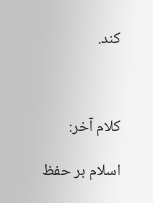كند.



کلام آخر:

اسلام بر حفظ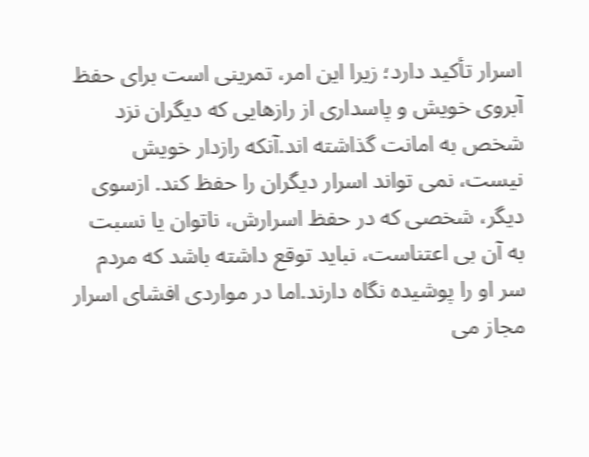اسرار تأكید دارد؛ زیرا این امر، تمرینی است برای حفظ آبروی خویش و پاسداری از رازهایی كه دیگران نزد شخص به امانت گذاشته اند.آنكه رازدار خویش نیست، نمی تواند اسرار دیگران را حفظ كند. ازسوی دیگر، شخصی كه در حفظ اسرارش، ناتوان یا نسبت به آن بی اعتناست، نباید توقع داشته باشد كه مردم سر او را پوشیده نگاه دارند.اما در مواردی افشای اسرار مجاز می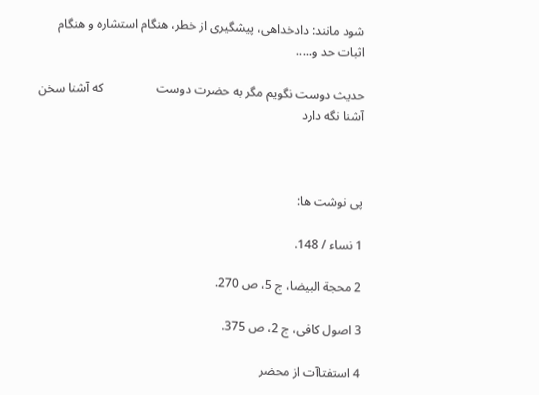شود مانند: دادخداهی، پیشگیری از خطر، هنگام استشاره و هنگام اثبات حد و.....

حدیث دوست نگویم مگر به حضرت دوست                 که آشنا سخن آشنا نگه دارد



پی نوشت ها:

1 نساء / 148.

2 محجة البیضا، ج 5، ص 270.

3 اصول كافی، ج 2، ص 375.

4 استفتاآت از محضر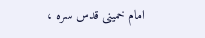امام خمینی قدس سره ،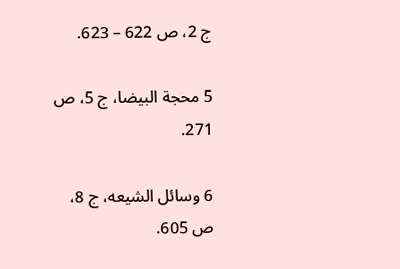ج 2، ص 622 – 623.

5 محجة البیضا، ج 5، ص 271.

6 وسائل الشیعه، ج 8، ص 605.